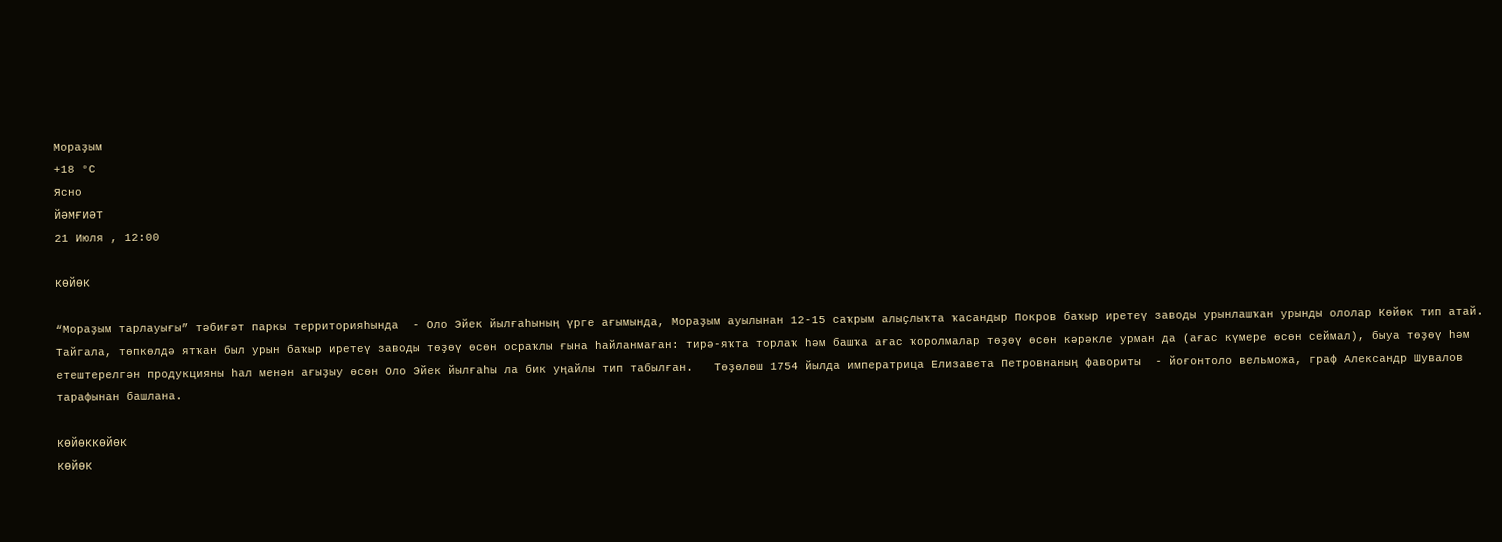Мораҙым
+18 °С
Ясно
ЙӘМҒИӘТ
21 Июля , 12:00

КӨЙӨК

“Мораҙым тарлауығы” тәбиғәт паркы территорияһында  - Оло Эйек йылғаһының үрге ағымында, Мораҙым ауылынан 12-15 саҡрым алыҫлыҡта ҡасандыр Покров баҡыр иретеү заводы урынлашҡан урынды ололар Көйөк тип атай.  Тайгала, төпкөлдә ятҡан был урын баҡыр иретеү заводы төҙөү өсөн осраҡлы ғына һайланмаған: тирә-яҡта торлаҡ һәм башҡа ағас ҡоролмалар төҙөү өсөн кәрәкле урман да (ағас күмере өсөн сеймал), быуа төҙөү һәм етештерелгән продукцияны һал менән ағыҙыу өсөн Оло Эйек йылғаһы ла бик уңайлы тип табылған.   Төҙөлөш 1754 йылда императрица Елизавета Петровнаның фавориты  - йоғонтоло вельможа, граф Александр Шувалов тарафынан башлана.

КӨЙӨККӨЙӨК
КӨЙӨК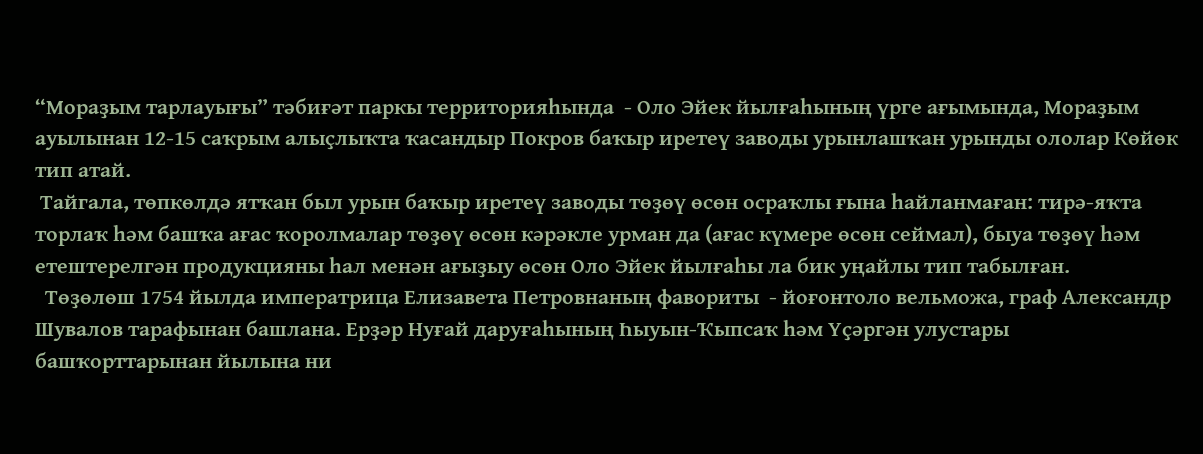“Мораҙым тарлауығы” тәбиғәт паркы территорияһында  - Оло Эйек йылғаһының үрге ағымында, Мораҙым ауылынан 12-15 саҡрым алыҫлыҡта ҡасандыр Покров баҡыр иретеү заводы урынлашҡан урынды ололар Көйөк тип атай.
 Тайгала, төпкөлдә ятҡан был урын баҡыр иретеү заводы төҙөү өсөн осраҡлы ғына һайланмаған: тирә-яҡта торлаҡ һәм башҡа ағас ҡоролмалар төҙөү өсөн кәрәкле урман да (ағас күмере өсөн сеймал), быуа төҙөү һәм етештерелгән продукцияны һал менән ағыҙыу өсөн Оло Эйек йылғаһы ла бик уңайлы тип табылған.
  Төҙөлөш 1754 йылда императрица Елизавета Петровнаның фавориты  - йоғонтоло вельможа, граф Александр Шувалов тарафынан башлана. Ерҙәр Нуғай даруғаһының Һыуын-Ҡыпсаҡ һәм Үҫәргән улустары башҡорттарынан йылына ни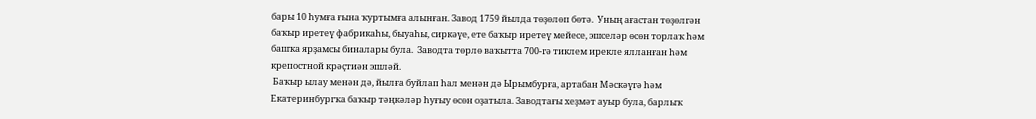бары 10 һумға ғына ҡуртымға алынған. Завод 1759 йылда төҙөлөп бөтә.  Уның ағастан төҙөлгән баҡыр иретеү фабрикаһы, быуаһы, сиркәүе, ете баҡыр иретеү мейесе, эшселәр өсөн торлаҡ һәм башҡа ярҙамсы биналары була.  Заводта төрлө ваҡытта 700-гә тиклем ирекле ялланған һәм крепостной крәҫтиән эшләй.
 Баҡыр ылау менән дә, йылға буйлап һал менән дә Ырымбурға, артабан Мәскәүгә һәм Екатеринбургҡа баҡыр тәңкәләр һуғыу өсөн оҙатыла. Заводтағы хеҙмәт ауыр була, барлыҡ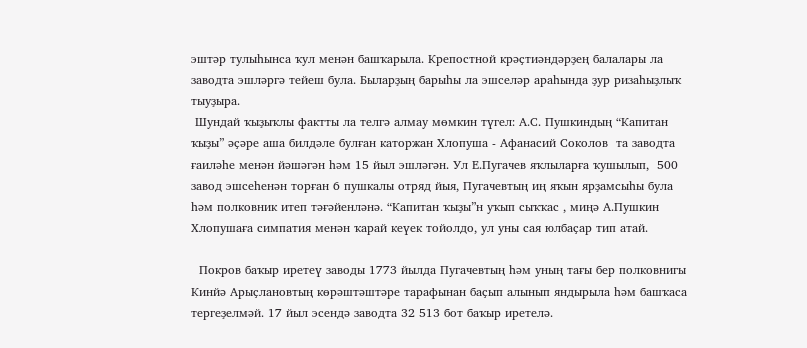эштәр тулыһынса ҡул менән башҡарыла. Крепостной крәҫтиәндәрҙең балалары ла заводта эшләргә тейеш була. Быларҙың барыһы ла эшселәр араһында ҙур ризаһыҙлыҡ тыуҙыра.
 Шундай ҡыҙыҡлы фактты ла телгә алмау мөмкин түгел: А.С. Пушкиндың “Капитан ҡыҙы” әҫәре аша билдәле булған каторжан Хлопуша - Афанасий Соколов  та заводта ғаиләһе менән йәшәгән һәм 15 йыл эшләгән. Ул Е.Пугачев яҡлыларға ҡушылып,  500 завод эшсеһенән торған 6 пушкалы отряд йыя, Пугачевтың иң яҡын ярҙамсыһы була һәм полковник итеп тәғәйенләнә. “Капитан ҡыҙы”н уҡып сыҡҡас , миңә А.Пушкин Хлопушаға симпатия менән ҡарай кеүек тойолдо, ул уны сая юлбаҫар тип атай.

  Покров баҡыр иретеү заводы 1773 йылда Пугачевтың һәм уның тағы бер полковнигы Кинйә Арыҫлановтың көрәштәштәре тарафынан баҫып алынып яндырыла һәм башҡаса тергеҙелмәй. 17 йыл эсендә заводта 32 513 бот баҡыр иретелә.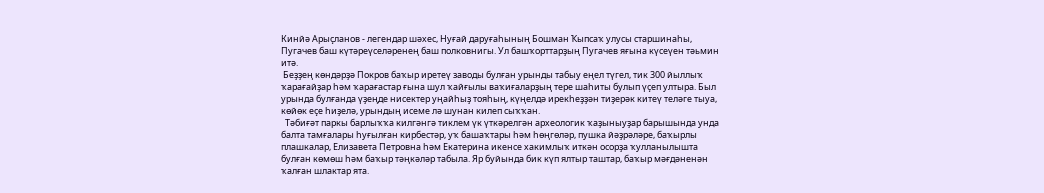Кинйә Арыҫланов - легендар шәхес, Нуғай даруғаһының Бошман Ҡыпсаҡ улусы старшинаһы, Пугачев баш күтәреүселәренең баш полковнигы. Ул башҡорттарҙың Пугачев яғына күсеүен тәьмин итә.
 Беҙҙең көндәрҙә Покров баҡыр иретеү заводы булған урынды табыу еңел түгел, тик 300 йыллыҡ ҡарағайҙар һәм ҡарағастар ғына шул ҡайғылы ваҡиғаларҙың тере шаһиты булып үҫеп ултыра. Был урында булғанда үҙеңде нисектер уңайһыҙ тояһың, күңелдә ирекһеҙҙән тиҙерәк китеү теләге тыуа, көйөк еҫе һиҙелә, урындың исеме лә шунан килеп сыҡҡан.
  Тәбиғәт паркы барлыҡҡа килгәнгә тиклем үк үткәрелгән археологик ҡаҙыныуҙар барышында унда балта тамғалары һуғылған кирбестәр, уҡ башаҡтары һәм һөңгөләр, пушка йәҙрәләре, баҡырлы плашкалар, Елизавета Петровна һәм Екатерина икенсе хакимлыҡ иткән осорҙа ҡулланылышта булған көмөш һәм баҡыр тәңкәләр табыла. Яр буйында бик күп ялтыр таштар, баҡыр мәғдәненән ҡалған шлактар ята.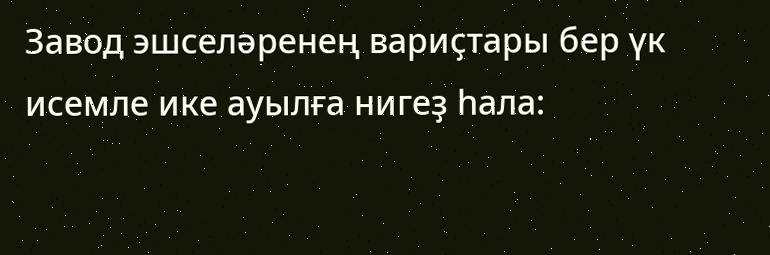Завод эшселәренең вариҫтары бер үк исемле ике ауылға нигеҙ һала: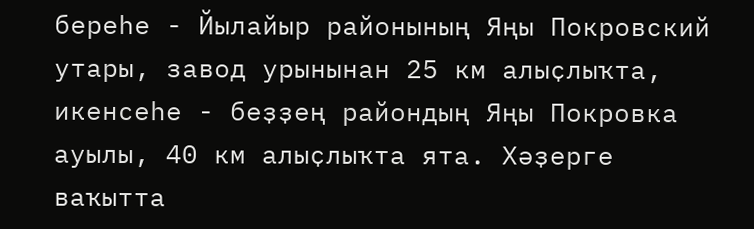береһе - Йылайыр районының Яңы Покровский утары, завод урынынан 25 км алыҫлыҡта, икенсеһе - беҙҙең райондың Яңы Покровка ауылы, 40 км алыҫлыҡта ята. Хәҙерге ваҡытта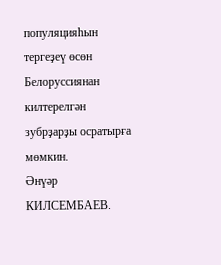популяцияһын тергеҙеү өсөн Белоруссиянан килтерелгән зубрҙарҙы осратырға мөмкин.
Әнүәр КИЛСЕМБАЕВ.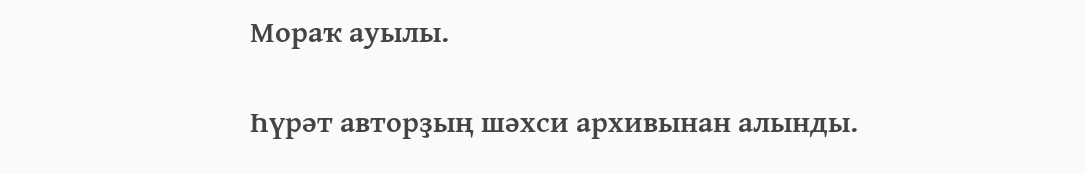Мораҡ ауылы.

Һүрәт авторҙың шәхси архивынан алынды.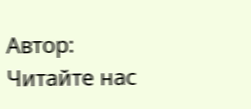Автор:
Читайте нас